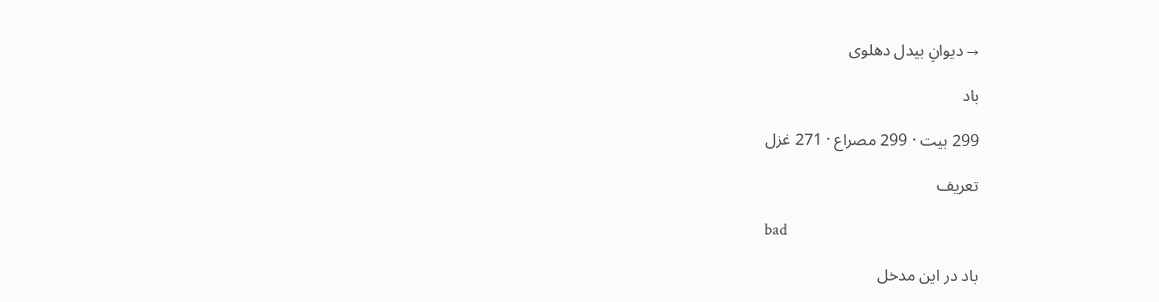→ دیوانِ بیدل دهلوی

باد

299 بیت · 299 مصراع · 271 غزل

تعریف

bad

باد در این مدخل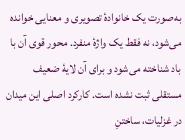به‌صورت یک خانوادهٔ تصویری و معنایی خوانده می‌شود، نه فقط یک واژهٔ منفرد. محور قوی آن با باد شناخته می‌شود و برای آن لایهٔ ضعیف مستقلی ثبت نشده است. کارکرد اصلی این میدان در غزلیات، ساختنِ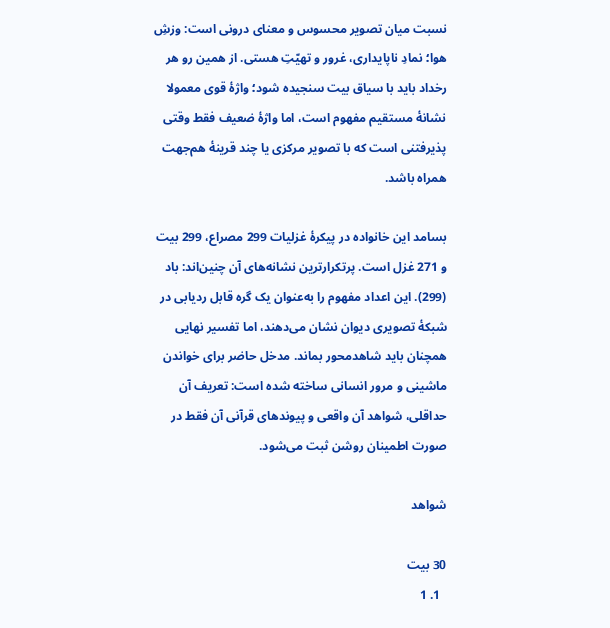نسبت میان تصویر محسوس و معنای درونی است: وزشِ هوا؛ نمادِ ناپایداری، غرور و تهیّتِ هستی. از همین رو هر رخداد باید با سیاق بیت سنجیده شود؛ واژهٔ قوی معمولا نشانهٔ مستقیم مفهوم است، اما واژهٔ ضعیف فقط وقتی پذیرفتنی است که با تصویر مرکزی یا چند قرینهٔ هم‌جهت همراه باشد.

بسامد این خانواده در پیکرهٔ غزلیات 299 مصراع، 299 بیت و 271 غزل است. پرتکرارترین نشانه‌های آن چنین‌اند: باد (299). این اعداد مفهوم را به‌عنوان یک گره قابل ردیابی در شبکهٔ تصویری دیوان نشان می‌دهند، اما تفسیر نهایی همچنان باید شاهد‌محور بماند. مدخل حاضر برای خواندن ماشینی و مرور انسانی ساخته شده است: تعریف آن حداقلی، شواهد آن واقعی و پیوندهای قرآنی آن فقط در صورت اطمینان روشن ثبت می‌شود.

شواهد

30 بیت
  1. 1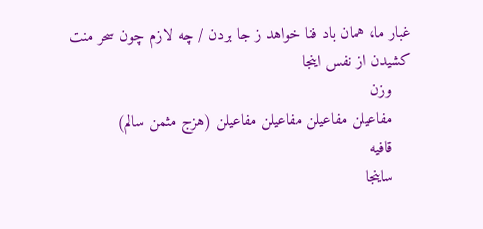غبار ما، همان باد فنا خواهد ز جا بردن / چه‌ لازم چون سحر منت‌ کشیدن از نفس‌ اینجا
    وزن
    مفاعیلن مفاعیلن مفاعیلن مفاعیلن (هزج مثمن سالم)
    قافیه
    ساینجا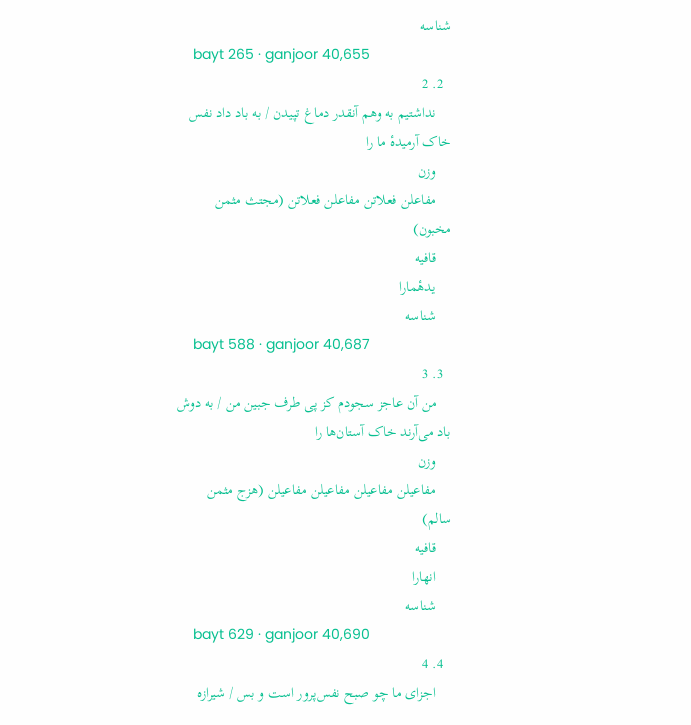شناسه
    bayt 265 · ganjoor 40,655
  2. 2
    نداشتیم به وهم آنقدر دماغ تپیدن / به باد داد نفس خاک آرمیدهٔ ما را
    وزن
    مفاعلن فعلاتن مفاعلن فعلاتن (مجتث مثمن مخبون)
    قافیه
    یدهٔمارا
    شناسه
    bayt 588 · ganjoor 40,687
  3. 3
    من آن عاجز سجودم کز پی طرف جبین من / به دوش باد می‌آرند خاک آستان‌ها را
    وزن
    مفاعیلن مفاعیلن مفاعیلن مفاعیلن (هزج مثمن سالم)
    قافیه
    انهارا
    شناسه
    bayt 629 · ganjoor 40,690
  4. 4
    اجزای ما چو صبح نفس‌پرور است و بس / شیرازه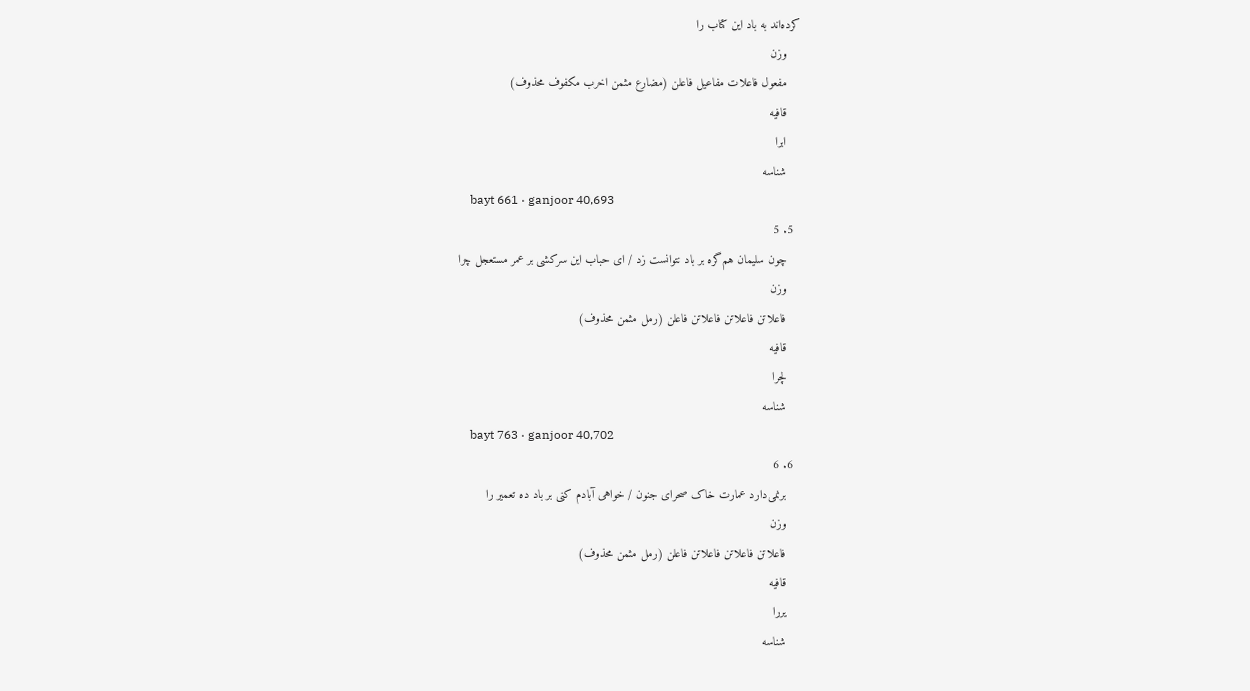کرده‌اند به باد این کتاب را
    وزن
    مفعول فاعلات مفاعیل فاعلن (مضارع مثمن اخرب مکفوف محذوف)
    قافیه
    ابرا
    شناسه
    bayt 661 · ganjoor 40,693
  5. 5
    چون سلیمان هم‌گره بر باد نتوانست زد / ای حباب این سرکشی بر عمر مستعجل چرا
    وزن
    فاعلاتن فاعلاتن فاعلاتن فاعلن (رمل مثمن محذوف)
    قافیه
    لچرا
    شناسه
    bayt 763 · ganjoor 40,702
  6. 6
    برنمی‌دارد عمارت خاک صحرای جنون / خواهی آبادم کنی بر باد ده تعمیر را
    وزن
    فاعلاتن فاعلاتن فاعلاتن فاعلن (رمل مثمن محذوف)
    قافیه
    یررا
    شناسه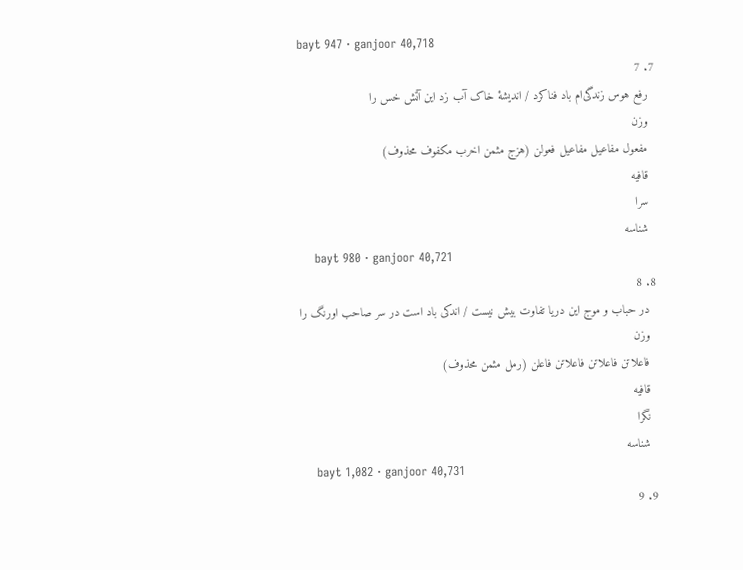bayt 947 · ganjoor 40,718
  7. 7
    رفع هوس زندگی‌ام باد فناکرد / اندیشهٔ خاک آب زد این آتش خس را
    وزن
    مفعول مفاعیل مفاعیل فعولن (هزج مثمن اخرب مکفوف محذوف)
    قافیه
    سرا
    شناسه
    bayt 980 · ganjoor 40,721
  8. 8
    در حباب و موج این دریا تفاوت بیش نیست / اندکی باد است در سر صاحب اورنگ را
    وزن
    فاعلاتن فاعلاتن فاعلاتن فاعلن (رمل مثمن محذوف)
    قافیه
    نگرا
    شناسه
    bayt 1,082 · ganjoor 40,731
  9. 9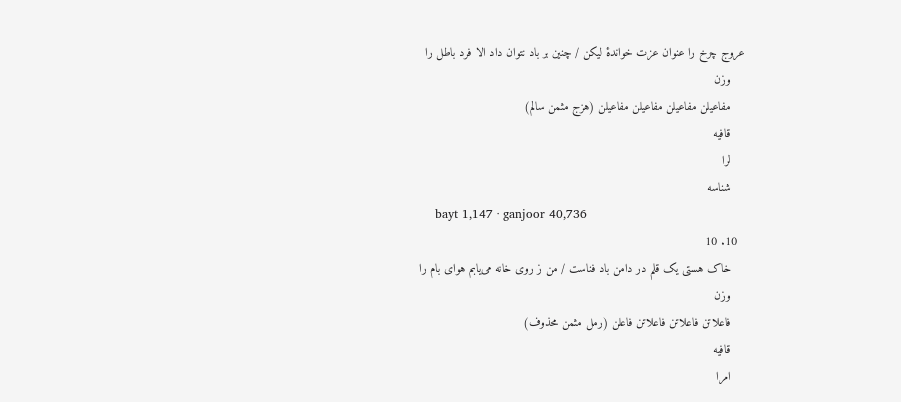عروج چرخ را عنوان عزت خواندهٔ لیکن / چنین بر باد نتوان داد الا فرد باطل را
    وزن
    مفاعیلن مفاعیلن مفاعیلن مفاعیلن (هزج مثمن سالم)
    قافیه
    لرا
    شناسه
    bayt 1,147 · ganjoor 40,736
  10. 10
    خاک هستی یک قلم در دامن باد فناست / من ز روی خانه می‌یابم هوای بام را
    وزن
    فاعلاتن فاعلاتن فاعلاتن فاعلن (رمل مثمن محذوف)
    قافیه
    امرا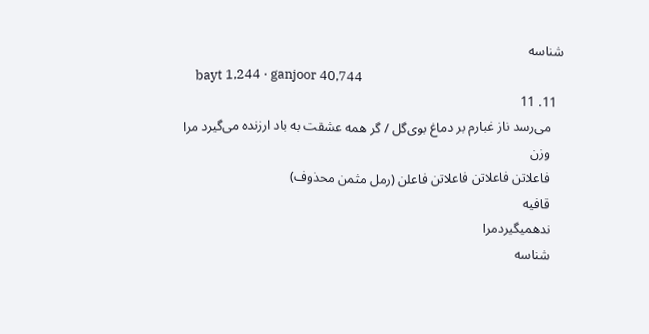شناسه
    bayt 1,244 · ganjoor 40,744
  11. 11
    می‌رسد ناز غبارم بر دماغ بوی‌گل / گر همه عشقت به باد ارزنده می‌گیرد مرا
    وزن
    فاعلاتن فاعلاتن فاعلاتن فاعلن (رمل مثمن محذوف)
    قافیه
    ندهمیگیردمرا
    شناسه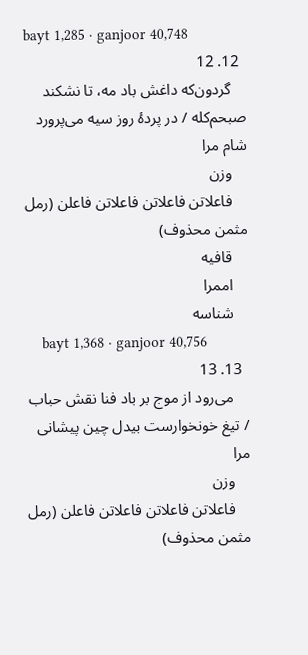bayt 1,285 · ganjoor 40,748
  12. 12
    گردون‌که داغش باد مه‌، تا نشکند صبحم‌کله / در پردهٔ روز سیه می‌پرورد شام مرا
    وزن
    فاعلاتن فاعلاتن فاعلاتن فاعلن (رمل مثمن محذوف)
    قافیه
    اممرا
    شناسه
    bayt 1,368 · ganjoor 40,756
  13. 13
    می‌رود از موج بر باد فنا نقش حباب / تیغ خونخوارست بیدل چین پیشانی مرا
    وزن
    فاعلاتن فاعلاتن فاعلاتن فاعلن (رمل مثمن محذوف)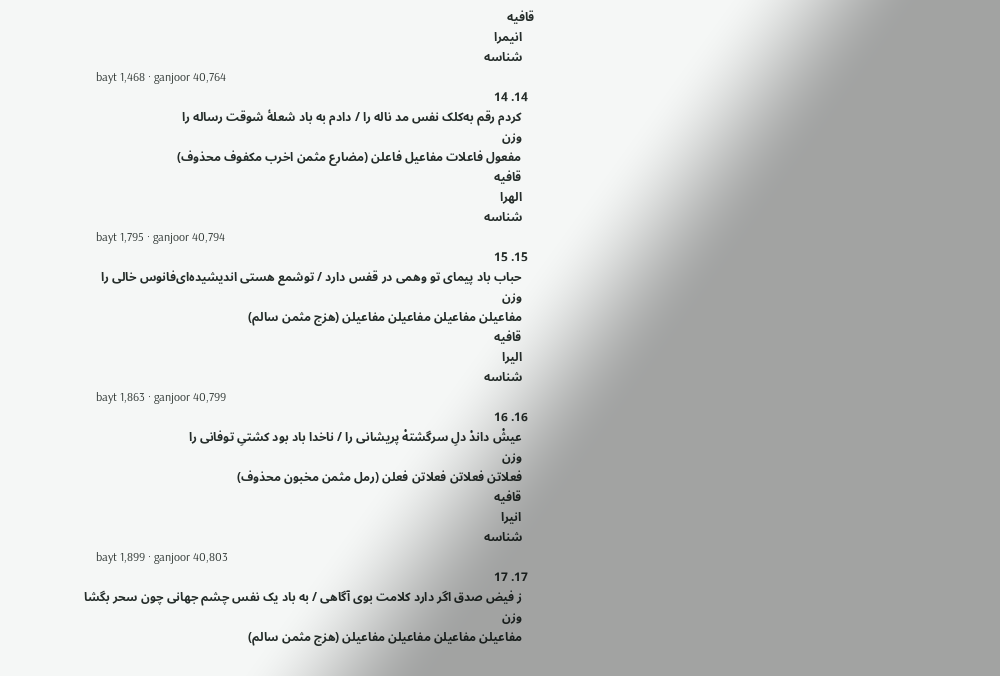قافیه
    انیمرا
    شناسه
    bayt 1,468 · ganjoor 40,764
  14. 14
    کردم رقم به‌کلک نفس مد ناله را / دادم به باد شعلهٔ شوقت رساله را
    وزن
    مفعول فاعلات مفاعیل فاعلن (مضارع مثمن اخرب مکفوف محذوف)
    قافیه
    الهرا
    شناسه
    bayt 1,795 · ganjoor 40,794
  15. 15
    حباب باد پیمای تو وهمی در قفس دارد / توشمع هستی اندیشیده‌ای‌فانوس خالی را
    وزن
    مفاعیلن مفاعیلن مفاعیلن مفاعیلن (هزج مثمن سالم)
    قافیه
    الیرا
    شناسه
    bayt 1,863 · ganjoor 40,799
  16. 16
    عیشْ داندْ دلِ سرگشتهْ پریشانی را / ناخدا باد بود کشتیِ توفانی را
    وزن
    فعلاتن فعلاتن فعلاتن فعلن (رمل مثمن مخبون محذوف)
    قافیه
    انیرا
    شناسه
    bayt 1,899 · ganjoor 40,803
  17. 17
    ز فیض صدق اگر دارد کلامت بوی آگاهی / به باد یک نفس چشم جهانی چون سحر بگشا
    وزن
    مفاعیلن مفاعیلن مفاعیلن مفاعیلن (هزج مثمن سالم)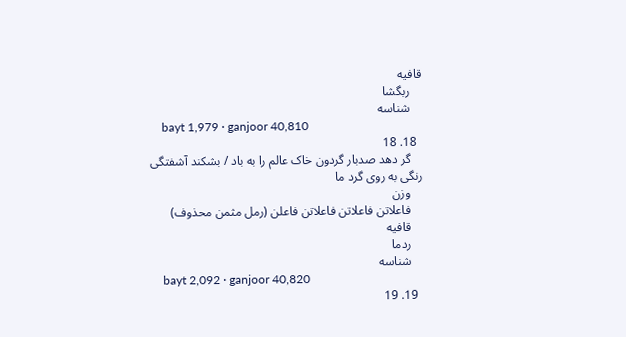قافیه
    ربگشا
    شناسه
    bayt 1,979 · ganjoor 40,810
  18. 18
    گر دهد صدبار گردون خاک عالم را به باد / بشکند آشفتگی رنگی به روی گرد ما
    وزن
    فاعلاتن فاعلاتن فاعلاتن فاعلن (رمل مثمن محذوف)
    قافیه
    ردما
    شناسه
    bayt 2,092 · ganjoor 40,820
  19. 19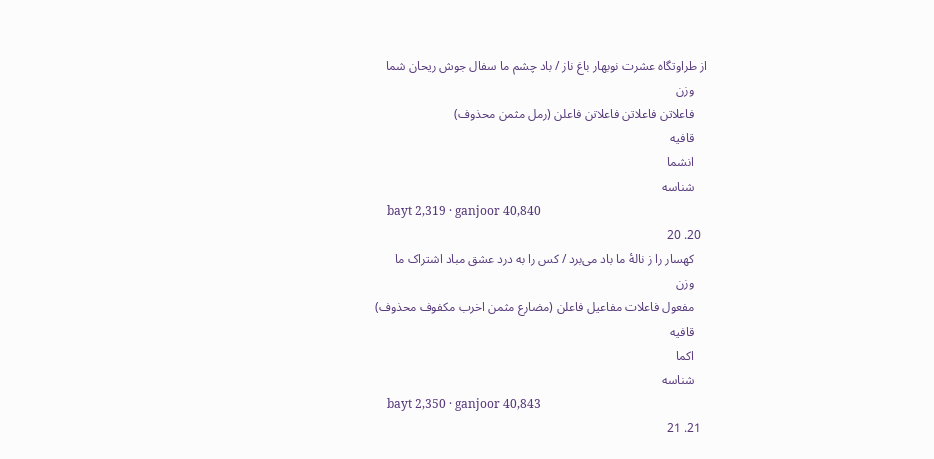از طراوتگاه عشرت نوبهار باغ ناز / باد چشم ما سفال جوش ریحان شما
    وزن
    فاعلاتن فاعلاتن فاعلاتن فاعلن (رمل مثمن محذوف)
    قافیه
    انشما
    شناسه
    bayt 2,319 · ganjoor 40,840
  20. 20
    کهسار را ز نالهٔ ما باد می‌برد / کس را به درد عشق مباد اشتراک ما
    وزن
    مفعول فاعلات مفاعیل فاعلن (مضارع مثمن اخرب مکفوف محذوف)
    قافیه
    اکما
    شناسه
    bayt 2,350 · ganjoor 40,843
  21. 21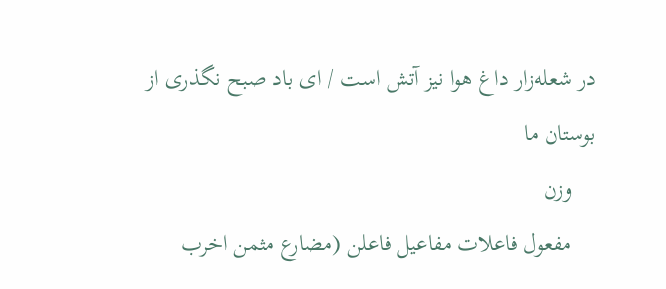در شعله‌زار داغ هوا نیز آتش است / ای باد صبح نگذری از بوستان ما
    وزن
    مفعول فاعلات مفاعیل فاعلن (مضارع مثمن اخرب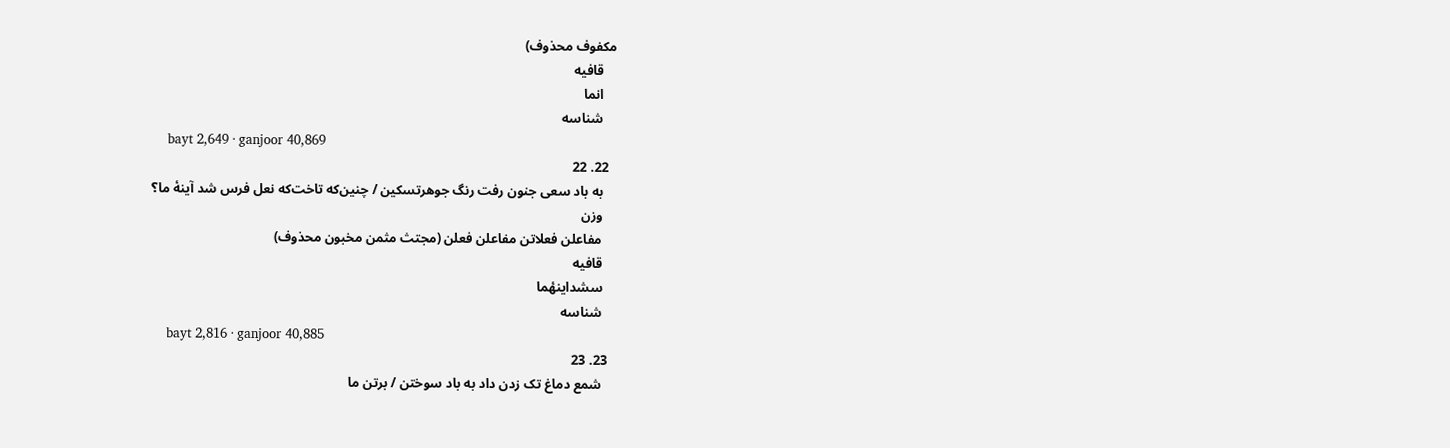مکفوف محذوف)
    قافیه
    انما
    شناسه
    bayt 2,649 · ganjoor 40,869
  22. 22
    به باد سعی جنون رفت رنگ جوهرتسکین / چنین‌که تاخت‌که نعل فرس شد آینهٔ ما؟
    وزن
    مفاعلن فعلاتن مفاعلن فعلن (مجتث مثمن مخبون محذوف)
    قافیه
    سشداینهٔما
    شناسه
    bayt 2,816 · ganjoor 40,885
  23. 23
    شمع دماغ تک زدن داد به باد سوختن / برتن ما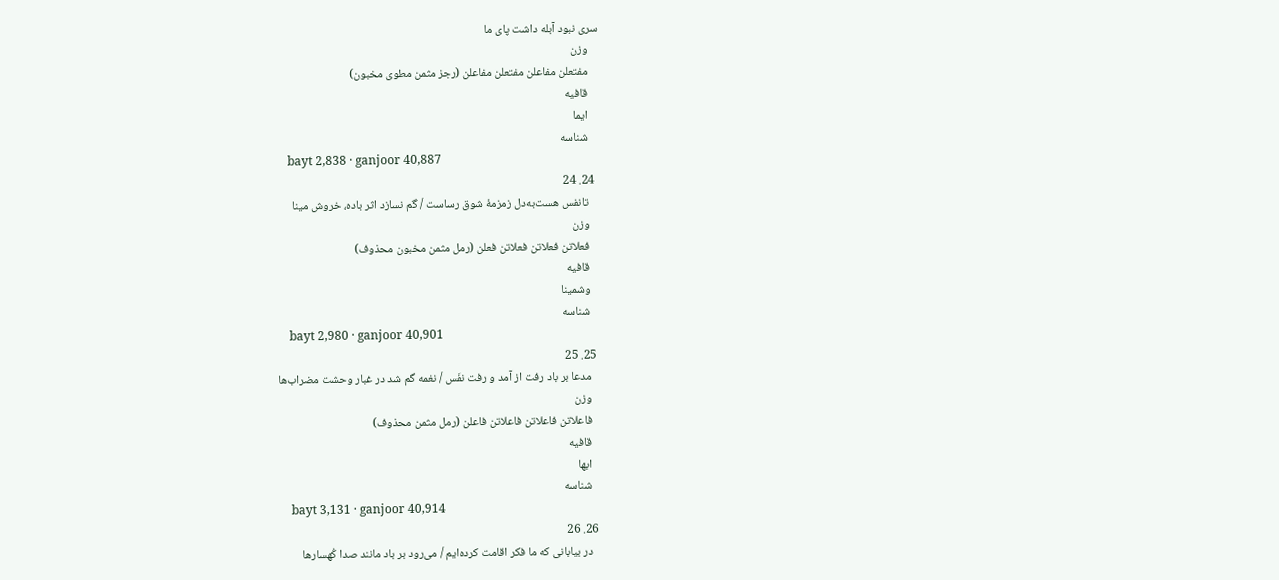سری نبود آبله داشت پای ما
    وزن
    مفتعلن مفاعلن مفتعلن مفاعلن (رجز مثمن مطوی مخبون)
    قافیه
    ایما
    شناسه
    bayt 2,838 · ganjoor 40,887
  24. 24
    تانفس هست‌به‌دل زمزمهٔ شوق رساست / گم نسازد اثر باد‌ه‌، خروش مینا
    وزن
    فعلاتن فعلاتن فعلاتن فعلن (رمل مثمن مخبون محذوف)
    قافیه
    وشمینا
    شناسه
    bayt 2,980 · ganjoor 40,901
  25. 25
    مدعا بر باد رفت از آمد و رفت نفَس / نغمه گم شد در غبار وحشت مضراب‌ها
    وزن
    فاعلاتن فاعلاتن فاعلاتن فاعلن (رمل مثمن محذوف)
    قافیه
    ابها
    شناسه
    bayt 3,131 · ganjoor 40,914
  26. 26
    در بیابانی که ما فکر اقامت کرده‌ایم / می‌رود بر باد مانند صدا کُهسارها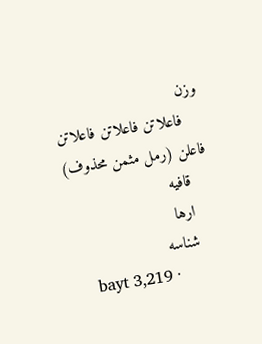وزن
    فاعلاتن فاعلاتن فاعلاتن فاعلن (رمل مثمن محذوف)
    قافیه
    ارها
    شناسه
    bayt 3,219 ·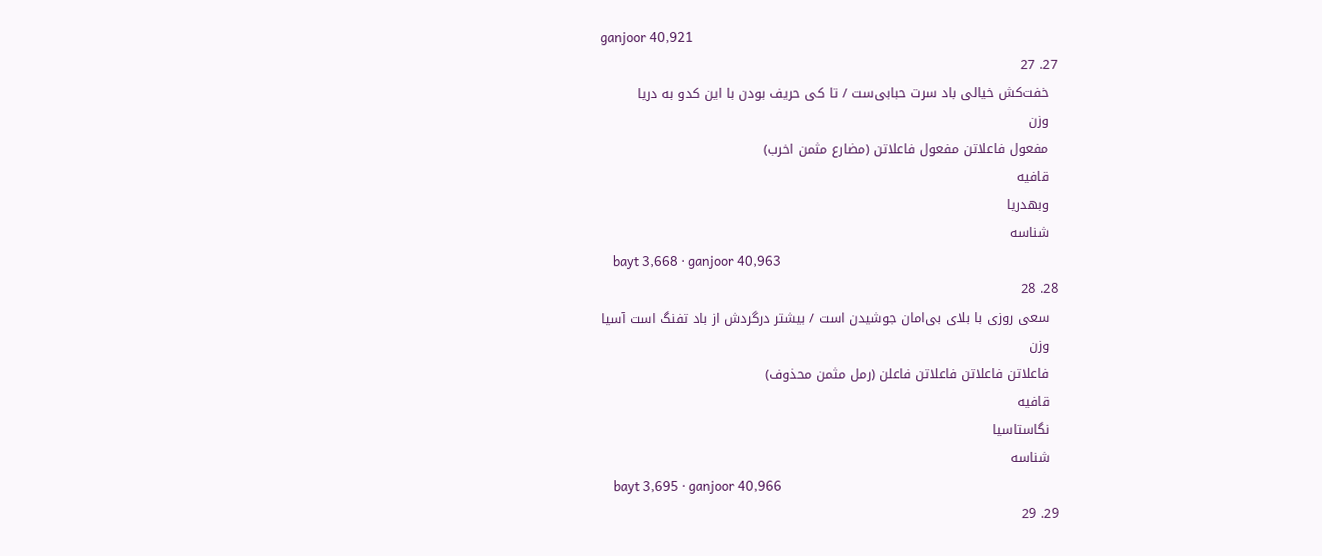ganjoor 40,921
  27. 27
    خفت‌کش خیالی باد سرت حبابی‌ست / تا کی حریف بودن با این‌ کدو به دریا
    وزن
    مفعول فاعلاتن مفعول فاعلاتن (مضارع مثمن اخرب)
    قافیه
    وبهدریا
    شناسه
    bayt 3,668 · ganjoor 40,963
  28. 28
    سعی روزی با بلای بی‌امان جوشیدن است / بیشتر درگردش از باد تفنگ است آسیا
    وزن
    فاعلاتن فاعلاتن فاعلاتن فاعلن (رمل مثمن محذوف)
    قافیه
    نگاستاسیا
    شناسه
    bayt 3,695 · ganjoor 40,966
  29. 29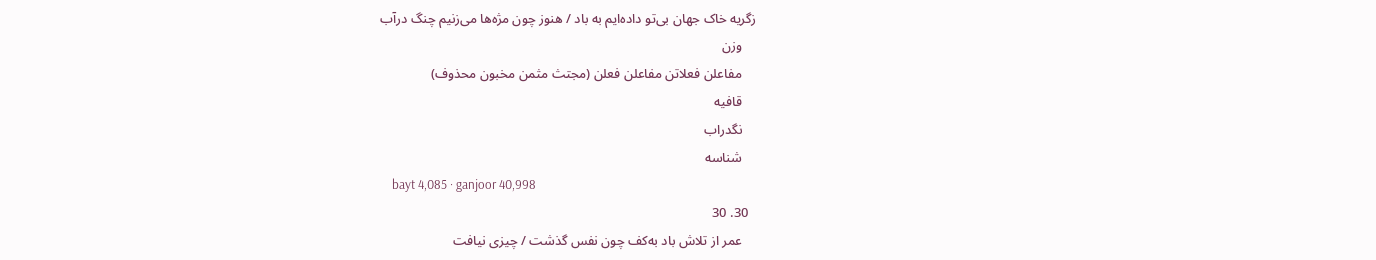زگریه خاک جهان بی‌تو داده‌ایم به باد / هنوز چون مژه‌ها می‌زنیم چنگ درآب
    وزن
    مفاعلن فعلاتن مفاعلن فعلن (مجتث مثمن مخبون محذوف)
    قافیه
    نگدراب
    شناسه
    bayt 4,085 · ganjoor 40,998
  30. 30
    عمر از تلاش باد به‌کف چون نفس گذشت / چیزی نیافت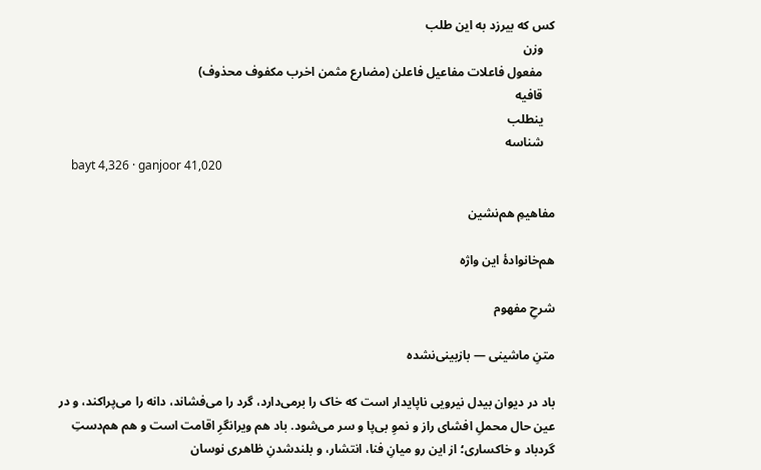کس که بیرزد به این طلب
    وزن
    مفعول فاعلات مفاعیل فاعلن (مضارع مثمن اخرب مکفوف محذوف)
    قافیه
    ینطلب
    شناسه
    bayt 4,326 · ganjoor 41,020

مفاهیمِ هم‌نشین

هم‌خانوادهٔ این واژه

شرحِ مفهوم

متنِ ماشینی — بازبینی‌نشده

باد در دیوان بیدل نیرویی ناپایدار است که خاک را برمی‌دارد، گرد را می‌فشاند، دانه را می‌پراکند، و در عین حال محملِ افشای راز و نموِ بی‌پا و سر می‌شود. باد هم ویرانگرِ اقامت است و هم هم‌دستِ گردباد و خاکساری؛ از این رو میانِ فنا، انتشار، و بلندشدنِ ظاهری نوسان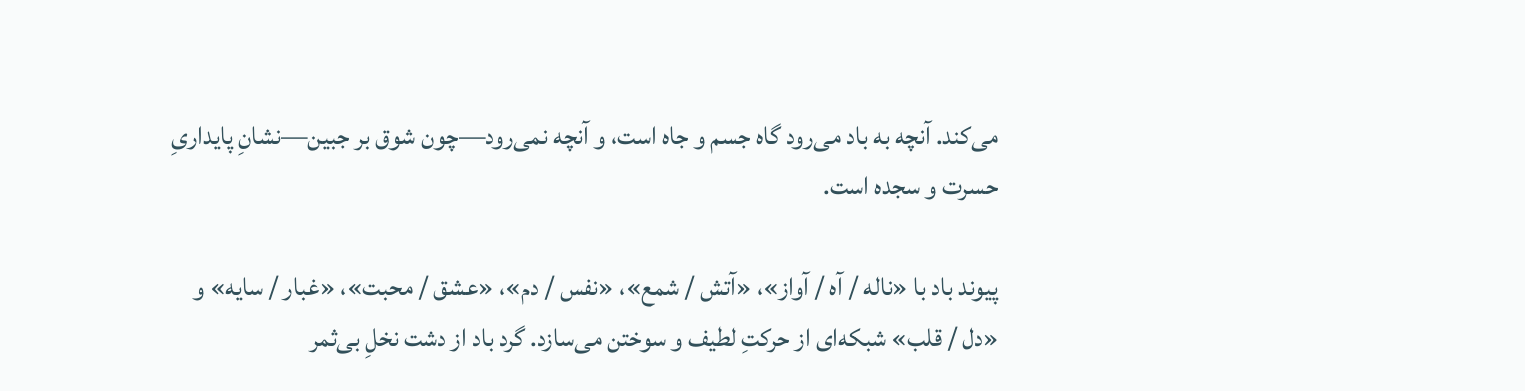می‌کند. آنچه به باد می‌رود گاه جسم و جاه است، و آنچه نمی‌رود—چون شوق بر جبین—نشانِ پایداریِ حسرت و سجده است.

پیوند باد با «ناله / آه / آواز»، «آتش / شمع»، «نفس / دم»، «عشق / محبت»، «غبار / سایه» و «دل / قلب» شبکه‌ای از حرکتِ لطیف و سوختن می‌سازد. گرد باد از دشت نخلِ بی‌ثمر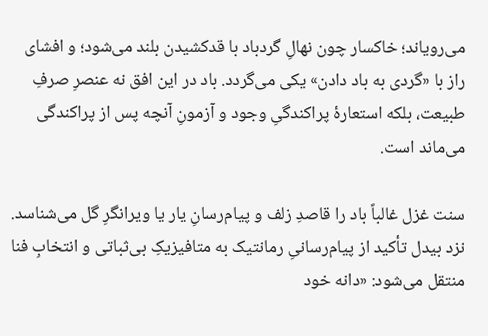می‌رویاند؛ خاکسار چون نهالِ گردباد با قدکشیدن بلند می‌شود؛ و افشای راز با «گردی به باد دادن» یکی می‌گردد. باد در این افق نه عنصرِ صرفِ طبیعت، بلکه استعارهٔ پراکندگیِ وجود و آزمونِ آنچه پس از پراکندگی می‌ماند است.

سنت غزل غالباً باد را قاصدِ زلف و پیام‌رسانِ یار یا ویرانگرِ گل می‌شناسد. نزد بیدل تأکید از پیام‌رسانیِ رمانتیک به متافیزیکِ بی‌ثباتی و انتخابِ فنا منتقل می‌شود: «دانه خود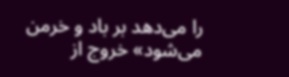را می‌دهد بر باد و خرمن می‌شود» خروج از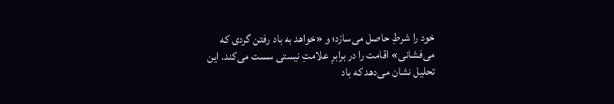خود را شرطِ حاصل می‌سازد؛ و «خواهد به باد رفتن گردی که می‌فشانی» اقامت را در برابرِ علامتِ نیستی سست می‌کند. این تحلیل نشان می‌دهد که باد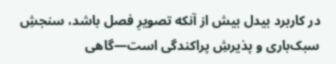در کاربرد بیدل بیش از آنکه تصویرِ فصل باشد، سنجشِ سبک‌باری و پذیرشِ پراکندگی است—گاهی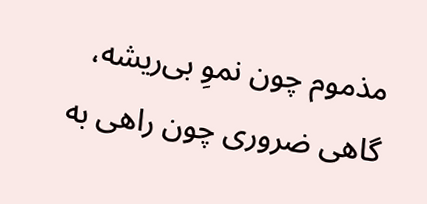مذموم چون نموِ بی‌ریشه، گاهی ضروری چون راهی به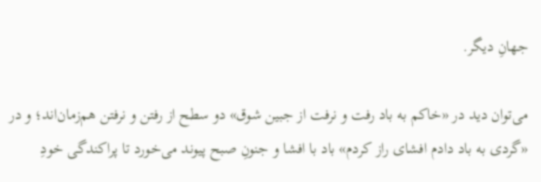جهانِ دیگر.

می‌توان دید در «خاکم به باد رفت و نرفت از جبین شوق» دو سطح از رفتن و نرفتن هم‌زمان‌اند؛ و در «گردی به باد دادم افشای راز کردم» باد با افشا و جنونِ صبح پیوند می‌خورد تا پراکندگی خودِ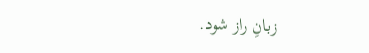زبانِ راز شود.